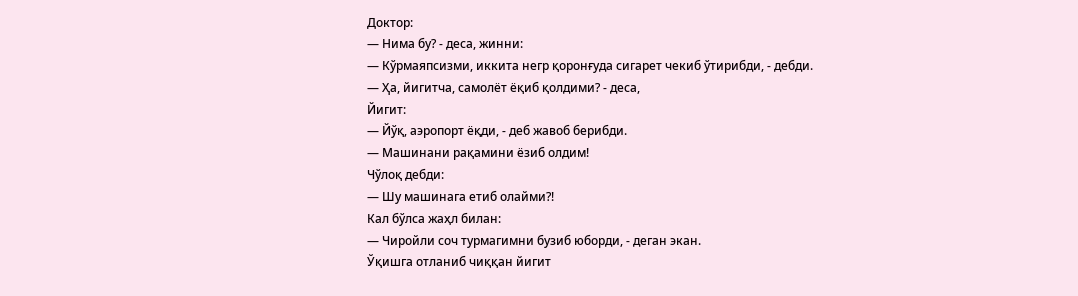Доктор:
— Нима бу? - деса, жинни:
— Кўрмаяпсизми, иккита негр қоронғуда сигарет чекиб ўтирибди, - дебди.
— Ҳа, йигитча, самолёт ёқиб қолдими? - деса,
Йигит:
— Йўқ, аэропорт ёқди, - деб жавоб берибди.
— Машинани рақамини ёзиб олдим!
Чўлоқ дебди:
— Шу машинага етиб олайми?!
Кал бўлса жаҳл билан:
— Чиройли соч турмагимни бузиб юборди, - деган экан.
Ўқишга отланиб чиққан йигит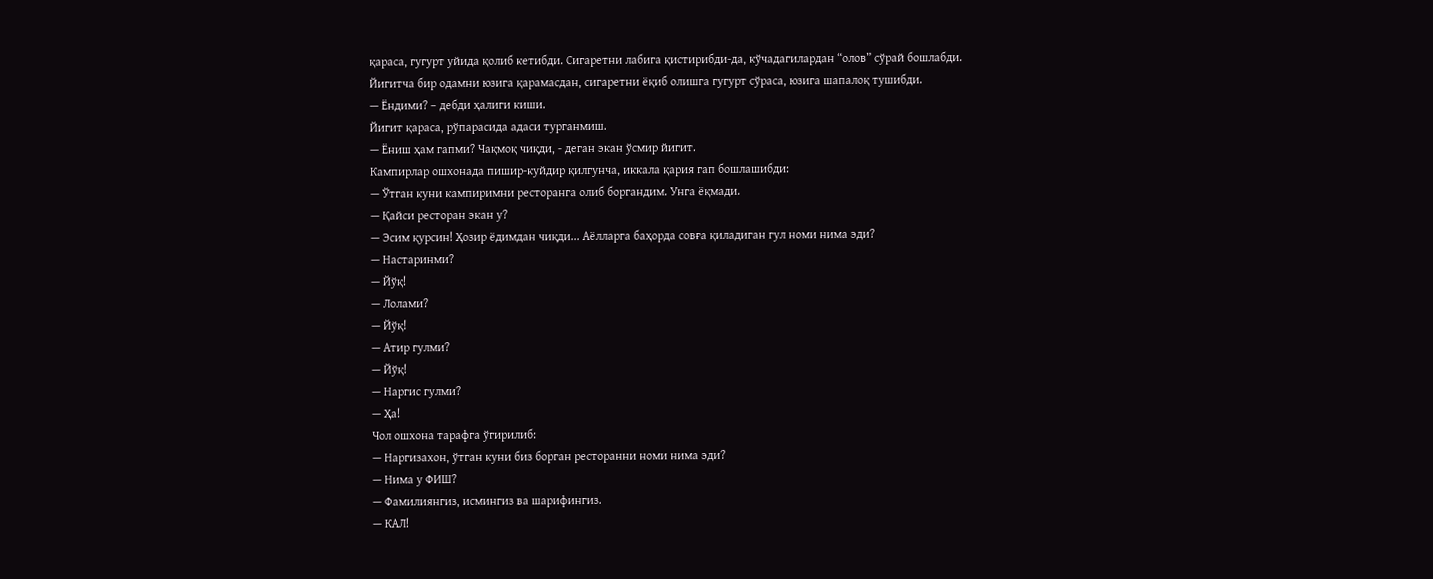қараса, гугурт уйида қолиб кетибди. Сигаретни лабига қистирибди-да, кўчадагилардан “олов” сўрай бошлабди.
Йигитча бир одамни юзига қарамасдан, сигаретни ёқиб олишга гугурт сўраса, юзига шапалоқ тушибди.
— Ёндими? – дебди ҳалиги киши.
Йигит қараса, рўпарасида адаси турганмиш.
— Ёниш ҳам гапми? Чақмоқ чиқди, - деган экан ўсмир йигит.
Кампирлар ошхонада пишир-куйдир қилгунча, иккала қария гап бошлашибди:
— Ўтган куни кампиримни ресторанга олиб боргандим. Унга ёқмади.
— Қайси ресторан экан у?
— Эсим қурсин! Ҳозир ёдимдан чиқди... Аёлларга баҳорда совға қиладиган гул номи нима эди?
— Настаринми?
— Йўқ!
— Лолами?
— Йўқ!
— Атир гулми?
— Йўқ!
— Наргис гулми?
— Ҳа!
Чол ошхона тарафга ўгирилиб:
— Наргизахон, ўтган куни биз борган ресторанни номи нима эди?
— Нима у ФИШ?
— Фамилиянгиз, исмингиз ва шарифингиз.
— КАЛ!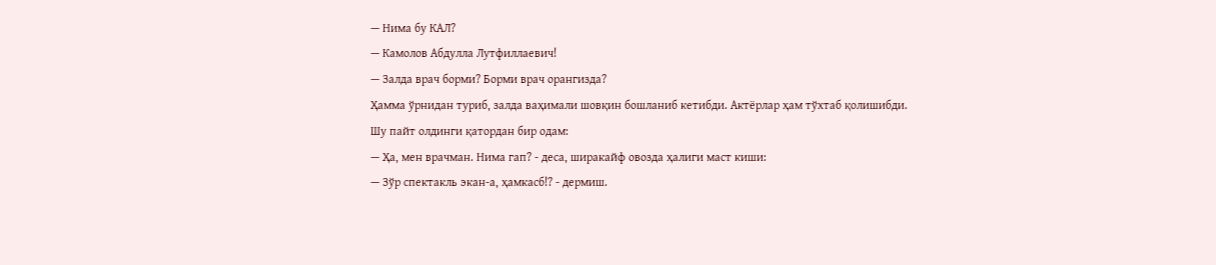— Нима бу КАЛ?
— Камолов Абдулла Лутфиллаевич!
— Залда врач борми? Борми врач орангизда?
Ҳамма ўрнидан туриб, залда ваҳимали шовқин бошланиб кетибди. Актёрлар ҳам тўхтаб қолишибди.
Шу пайт олдинги қатордан бир одам:
— Ҳа, мен врачман. Нима гап? - деса, ширакайф овозда ҳалиги маст киши:
— Зўр спектакль экан-а, ҳамкасб!? - дермиш.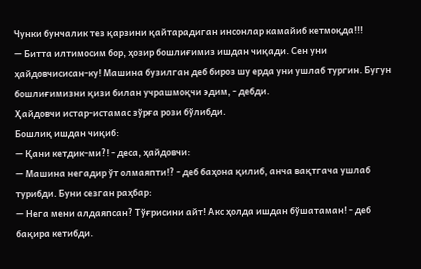Чунки бунчалик тез қарзини қайтарадиган инсонлар камайиб кетмоқда!!!
— Битта илтимосим бор, ҳозир бошлиғимиз ишдан чиқади. Сен уни ҳайдовчисисан-ку! Машина бузилган деб бироз шу ерда уни ушлаб тургин. Бугун бошлиғимизни қизи билан учрашмоқчи эдим, - дебди.
Ҳайдовчи истар-истамас зўрға рози бўлибди.
Бошлиқ ишдан чиқиб:
— Қани кетдик-ми?! - деса, ҳайдовчи:
— Машина негадир ўт олмаяпти!? - деб баҳона қилиб, анча вақтгача ушлаб турибди. Буни сезган раҳбар:
— Нега мени алдаяпсан? Тўғрисини айт! Акс ҳолда ишдан бўшатаман! - деб бақира кетибди.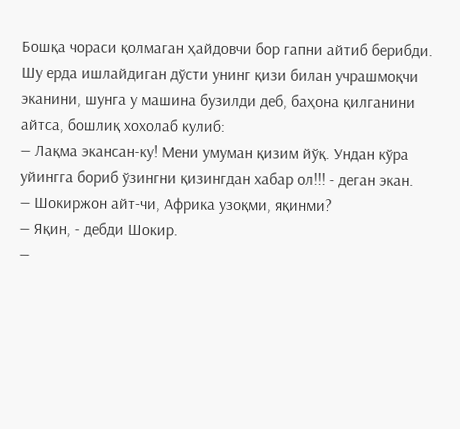Бошқа чораси қолмаган ҳайдовчи бор гапни айтиб берибди. Шу ерда ишлайдиган дўсти унинг қизи билан учрашмоқчи эканини, шунга у машина бузилди деб, баҳона қилганини айтса, бошлиқ хохолаб кулиб:
— Лақма экансан-ку! Мени умуман қизим йўқ. Ундан кўра уйингга бориб ўзингни қизингдан хабар ол!!! - деган экан.
— Шокиржон айт-чи, Африка узоқми, яқинми?
— Яқин, - дебди Шокир.
—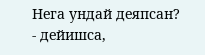Нега ундай деяпсан? - дейишса,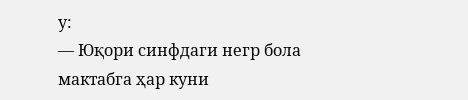у:
— Юқори синфдаги негр бола мактабга ҳар куни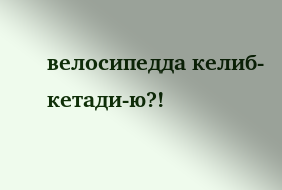велосипедда келиб-кетади-ю?!